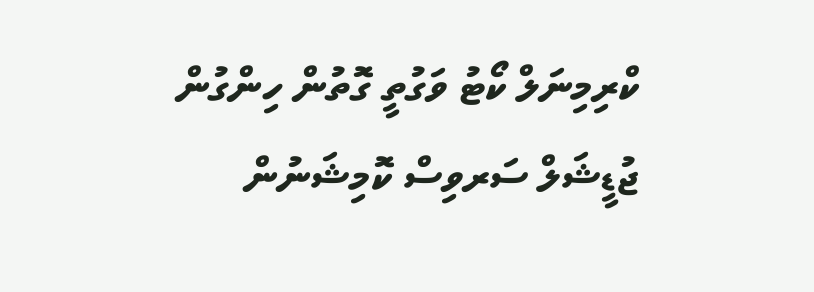ކްރިމިނަލް ކޯޓު ވަގުތީ ގޮތުން ހިންގުން ޖުޑީޝަލް ސަރވިސް ކޮމިޝަނުން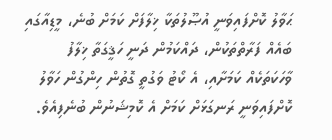ޙަވާލު ކޮށްފައިވަނީ އުޞޫލުތަކާ ޚިލާފަށް ކަމަށް ބުނެ، މީޑިއާގައި ބައެއް ފަރާތްތަކުން، ދައްކަމުން ދަނީ ހަޤީގަތާ ޚިލާފު ވާހަކަތަކެއް ކަމަށާއި، އެ ކޯޓު ވަގުތީ ގޮތުން ހިންގުން ހަވާލު ކޮށްފައިވަނީ ރަނގަޅަށް ކަމަށް އެ ކޮމިޝަނުން ބުނެފިއެވެ.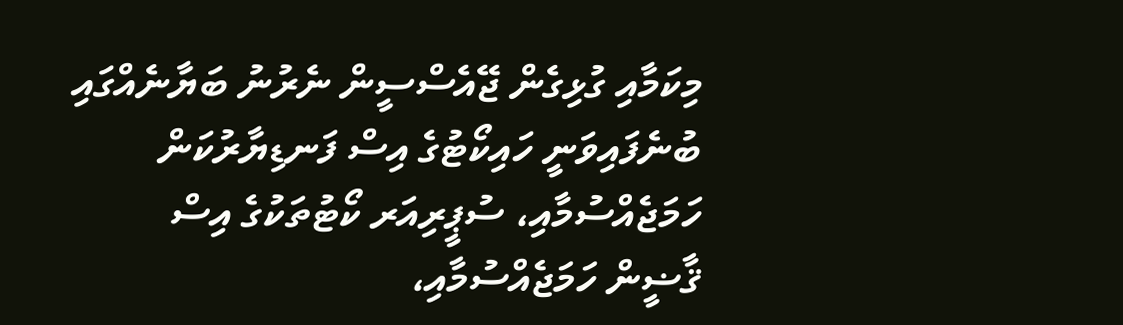މިކަމާއި ގުޅިގެން ޖޭއެސްސީން ނެރުނު ބަޔާނެއްގައި ބުނެފައިވަނީ ހައިކޯޓުގެ އިސް ފަނޑިޔާރުކަން ހަމަޖެއްސުމާއި، ސުޕީރިއަރ ކޯޓުތަކުގެ އިސް ޤާޟީން ހަމަޖެއްސުމާއި،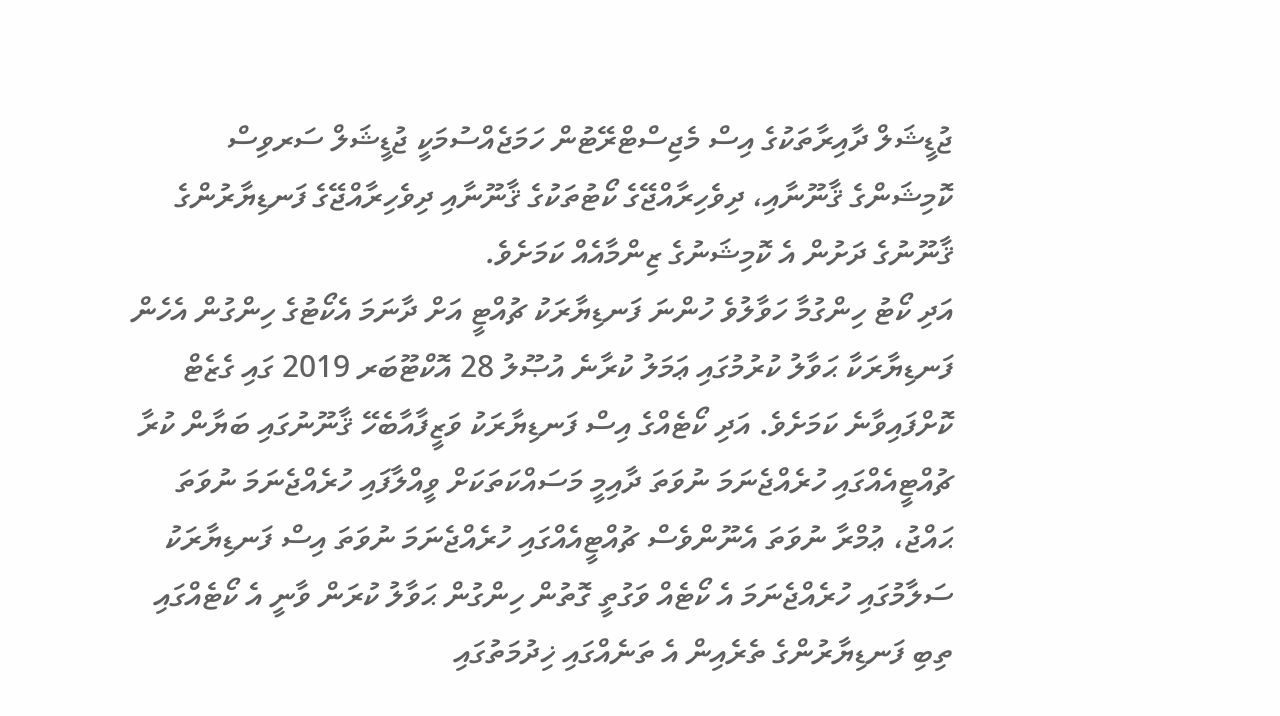ޖުޑީޝަލް ދާއިރާތަކުގެ އިސް މެޖިސްޓްރޭޓުން ހަމަޖެއްސުމަކީ ޖުޑީޝަލް ސަރވިސް ކޮމިޝަންގެ ޤާނޫނާއި، ދިވެހިރާއްޖޭގެ ކޯޓުތަކުގެ ޤާނޫނާއި ދިވެހިރާއްޖޭގެ ފަނޑިޔާރުންގެ ޤާނޫނުގެ ދަށުން އެ ކޮމިޝަނުގެ ޒިންމާއެއް ކަމަށެވެ.
އަދި ކޯޓު ހިންގުމާ ހަވާލުވެ ހުންނަ ފަނޑިޔާރަކު ޗުއްޓީ އަށް ދާނަމަ އެކޯޓުގެ ހިންގުން އެހެން ފަނޑިޔާރަކާ ޙަވާލު ކުރުމުގައި ޢަމަލު ކުރާނެ އުޞޫލު 28 އޮކްޓޫބަރ 2019 ގައި ގެޒެޓް ކޮށްފައިވާނެ ކަމަށެވެ. އަދި ކޯޓެއްގެ އިސް ފަނޑިޔާރަކު ވަޒީފާއާބެހޭ ޤާނޫނުގައި ބަޔާން ކުރާ ޗުއްޓީއެއްގައި ހުރެއްޖެނަމަ ނުވަތަ ދާއިމީ މަސައްކަތަކަށް ވީއްލާފައި ހުރެއްޖެނަމަ ނުވަތަ ޙައްޖު، ޢުމްރާ ނުވަތަ އެނޫންވެސް ޗުއްޓީއެއްގައި ހުރެއްޖެނަމަ ނުވަތަ އިސް ފަނޑިޔާރަކު ސަލާމުގައި ހުރެއްޖެނަމަ އެ ކޯޓެއް ވަގުތީ ގޮތުން ހިންގުން ޙަވާލު ކުރަން ވާނީ އެ ކޯޓެއްގައި ތިބި ފަނޑިޔާރުންގެ ތެރެއިން އެ ތަނެއްގައި ޚިދުމަތުގައި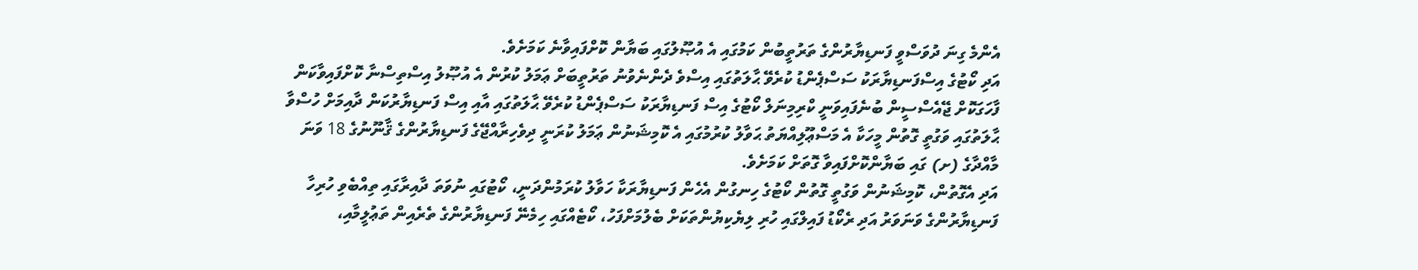އެންމެ ގިނަ ދުވަސްވީ ފަނޑިޔާރުންގެ ތަރުތީބުން ކަމުގައި އެ އުޞޫލުގައި ބަޔާން ކޮށްފައިވާނެ ކަމަށެވެ.
އަދި ކޯޓުގެ އިސްފަނޑިޔާރަކު ސަސްޕެންޑު ކުރެވޭ ޙާލަތުގައި އިސްވެ ދެންނެވުނު ތަރުތީބަށް ޢަމަލު ކުރުން އެ އުޞޫލު އިސްތިސްނާ ކޮށްފައިވާކަން ފާހަގަކޮށް ޖޭއެސްސީން ބުނެފައިވަނީ ކްރިމިނަލް ކޯޓުގެ އިސް ފަނޑިޔާރަކު ސަސްޕެންޑު ކުރެވޭ ޙާލަތުގައި އާއި އިސް ފަނޑިޔާރުކަން ދާއިމަށް ހުސްވާ ޙާލަތުގައި ވަގުތީ ގޮތުން މީހަކާ އެ މަސްޢޫލިއްޔަތު ޙަވާލު ކުރުމުގައި އެ ކޮމިޝަނުން ޢަމަލު ކުރަނީ ދިވެހިރާއްޖޭގެ ފަނޑިޔާރުންގެ ޤާނޫނުގެ 18 ވަނަ މާއްދާގެ (ށ) ގައި ބަޔާންކޮށްފައިވާ ގޮތަށް ކަމަށެވެ.
އަދި އެގޮތުން، ކޮމިޝަނުން ވަގުތީ ގޮތުން ކޯޓުގެ ހިނގުން އެހެން ފަނޑިޔާރަކާ ހަވާލު ކުރަމުންދަނީ، ކޯޓުގައި ނުވަތަ ދާއިރާގައި ތިއްބެވި ހުރިހާ ފަނޑިޔާރުންގެ ވަނަވަރު އަދި ރެކޯޑު ފައިލްގައި ހުރި ލިޔެކިޔުންތަކަށް ބެލުމަށްފަހު، ކޯޓެއްގައި ހިމެނޭ ފަނޑިޔާރުންގެ ތެރެއިން ތަޢުލީމާއި،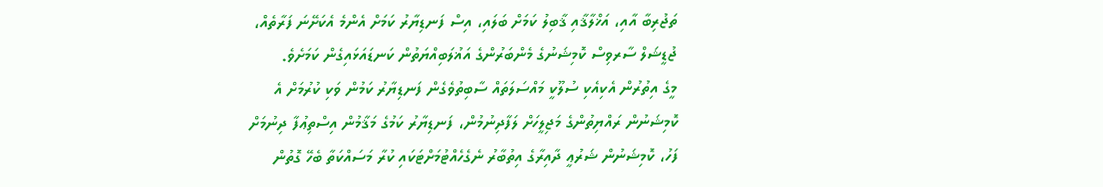ތަޖުރިބާ އާއި، އަޚްލާޤާއި ޤާބިލު ކަމަށް ބަލައި، އިސް ފަނޑިޔާރު ކަމަށް އެންމެ އެކަށޭނަ ފަރާތެއް، ޖުޑީޝަލް ސާރވިސް ކޮމިޝަނުގެ މެންބަރުންގެ އަޣުލަބިއްޔަތުން ކަނޑައަޅައިގެން ކަމަށެވެ.
މީގެ އިތުރުން އެކިއެކި ސުލޫކީ މައްސަލަތައް ސާބިތުވެގެން ފަނޑިޔާރު ކަމުން ވަކި ކުރުމަށް އެ ކޮމިޝަނުން ރައްޔިތުންގެ މަޖިލީހަށް ލަފާދިނުމުން، ފަނޑިޔާރު ކަމުގެ މަޤާމުން އިސްތިޢުފާ ދިނުމަށް ފަހު، ކޮމިޝަނުން ޝަރުޢީ ދާއިރާގެ އިތުބާރު ނެގެހެއްޓުމަށްޓަކައި ކުރާ މަސައްކަތާ ބެހޭ ގޮތުން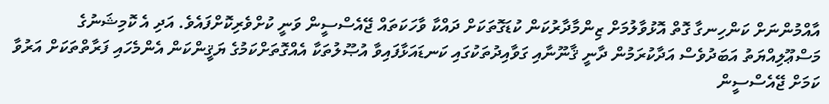އާއްމުންނަށް ކަންހިނގާ ގޮތް އޮޅުވާލުމަށް ޒިންމާދާރުކަން ކުޑަގޮތަކަށް ދައްކާ ވާހަކަތައް ޖޭއެސްސީން ވަނީ ކުށްވެރިކޮށްފައެވެ. އަދި އެ ކޮމިޝަނުގެ މަސްޢޫލިއްޔަތު އަބަދުވެސް އަދާކުރަމުން ދާނީ ޤާނޫނާއި ގަވާއިދުތަކުގައި ކަނޑައަޅާފައިވާ އުޞޫލުތަކާ އެއްގޮތަށްކަމުގެ ޔަޤީންކަން އެންމެހައި ފަރާތްތަކަށް އަރުވާ ކަމަށް ޖޭއެސްސީން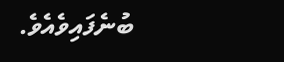ބުނެފައިވެއެވެ.